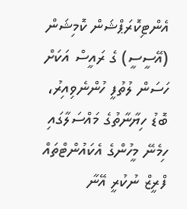އެންޓިކޮރަޕްޝަން ކޮމިޝަން (އޭސީސީ) ގެ ރައީސް އަކަށް ހަސަން ލުތުފީ ހުންނެވިއިރު، ބޮޑު ހިޔާނާތުގެ މައްސަލާގައި ހިމެނޭ މީހުންގެ އެކައުންޓްތައް ފްރީޒް ނުކުރީ އޭނާ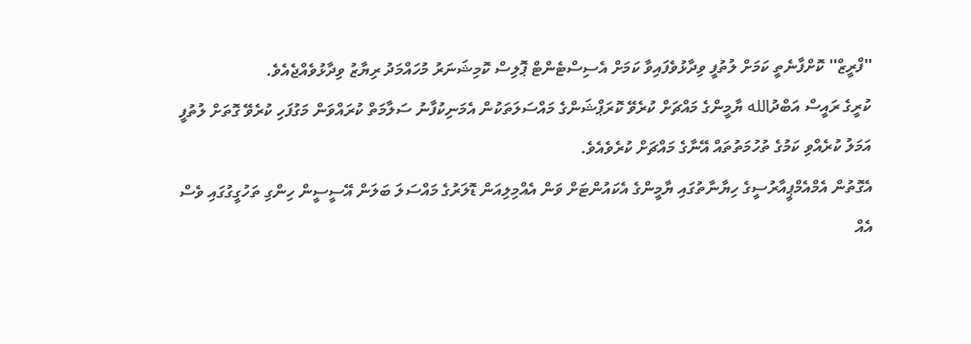''ފްރީޒް'' ކޮށްފާނެތީ ކަމަށް ލުތުފީ ވިދާޅުވެފައިވާ ކަމަށް އެސިސްޓެންޓް ޕޮލިސް ކޮމިޝަނަރު މުހައްމަދު ރިޔާޒު ވިދާޅުވެއްޖެއެވެ.
ކުރީގެ ރައީސް އަބްދުالله ޔާމީންގެ މައްޗަށް ކުރެވޭ ކޮރަޕްޝަންގެ މައްސަލަތަކުން އެމަނިކުފާނު ސަލާމަތް ކުރައްވަން މަގުފަހި ކުރެވޭ ގޮތަށް ލުތުފީ އަމަލު ކުރެއްވި ކަމުގެ ތުހުމަތުތައް އޭނާގެ މައްޗަށް ކުރެވެއެވެ.
އެގޮތުން އެމްއެމްޕީއާރުސީގެ ހިޔާނާތުގައި ޔާމީންގެ އެކައުންޓަށް ވަން އެއްމިލިއަން ޑޮލަރުގެ މައްސަލަ ބަލަން އޭސީސީން ހިންގި ތަހުގީގުގައި ވެސް އެއް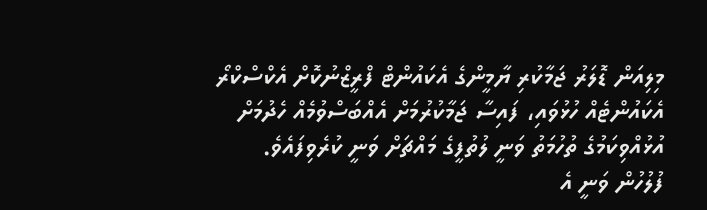މިލިއަން ޑޮލަރު ޖަމާކުރި ޔާމީންގެ އެކައުންޓް ފްރީޒްނުކޮށް އެކްސްކްރޯ އެކައުންޓެއް ހުޅުވައި، ފައިސާ ޖަމާކުރުމަށް އެއްބަސްވުމެއް ހެދުމަށް އުޅުއްވިކަމުގެ ތުހުމަތު ވަނީ ލުތުފީގެ މައްޗަށް ވަނީ ކުރެވިފައެވެ.
ފުލުހުން ވަނީ އެ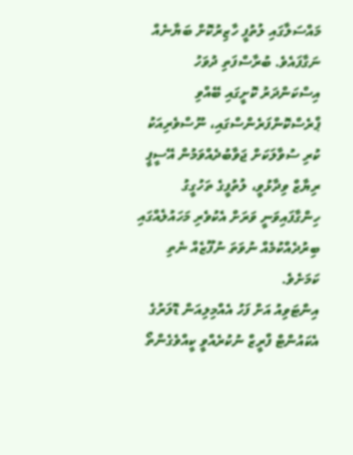މައްސަލާގައި ލުތުފީ ހާޒިރުކޮށް ބަޔާނެއް ނަގާފައެވެ. ބުރާސްފަތި ދުވަހު އިސްކަންދަރު ކޮށީގައި ބޭއްވި ޕްރެސްކޮންފަރެންސްގައި، ނޫސްވެރިއަކު ކުރި ސުވާލަކަށް ޖަވާބުދެއްވަމުން އޭސީޕީ ރިޔާޒް ވިދާޅުވީ، ލުތުފީގެ ތަހުގީގު ހިންގާފައިވަނީ ވަރަށް އެކުވެރި މަހައުލެއްގައި ބިރުދެއްކުމެއް ނުވަތަ ނުފޫޒެއް ނެތި ކަމަށެވެ.
އިންޓަވިއު އަށް ފަހު އެއްމިލިއަން ޑޮލަރުގެ އެކައުންޓް ފްރީޒް ނުކުރެއްވީ ކީއްވެގެންތޯ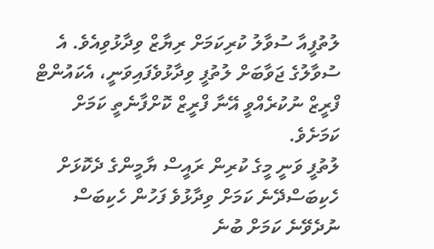ލުތުފީއާ ސުވާލު ކުރިކަމަށް ރިޔާޒް ވިދާޅުވިއެވެ. އެ ސުވާލުގެ ޖަވާބަށް ލުތުފީ ވިދާޅުވެފައިވަނީ، އެކައުންޓް ފްރީޒް ނުކުރެއްވީ އޭނާ ފްރީޒް ކޮށްފާނެތީ ކަމަށް ކަމަށެވެ.
ލުތުފީ ވަނީ މީގެ ކުރިން ރައީސް ޔާމީންގެ ދެކޮޅަށް ހެކިބަސްދޭނެ ކަމަށް ވިދާޅުވެ ފަހުން ހެކިބަސް ނުދެވޭނެ ކަމަށް ބުނެ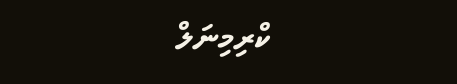ކްރިމިނަލް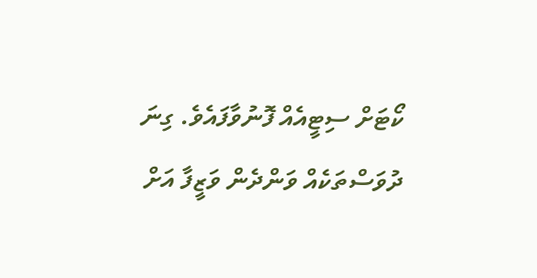ކޯޓަށް ސިޓީއެއް ފޮނުވާފައެވެ. ގިނަ ދުވަސްތަކެއް ވަންދެން ވަޒީފާ އަށް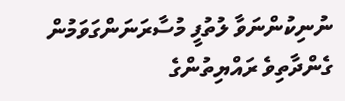ނުނިކުންނަވާ ލުތުފީ މުސާރަނަންގަވަމުން ގެންދާތިވެ ރައްޔިތުންގެ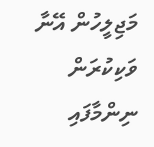މަޖިލީހުން އޭނާ ވަކިކުރަން ނިންމާފައި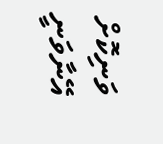ވަނިކޮށް އޭނާވަނީ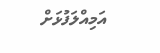އަމިއްލަފުޅަށް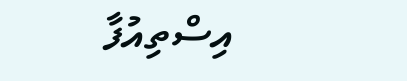އިސްތިއުފާ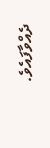ދެއްވާފައެވެ.